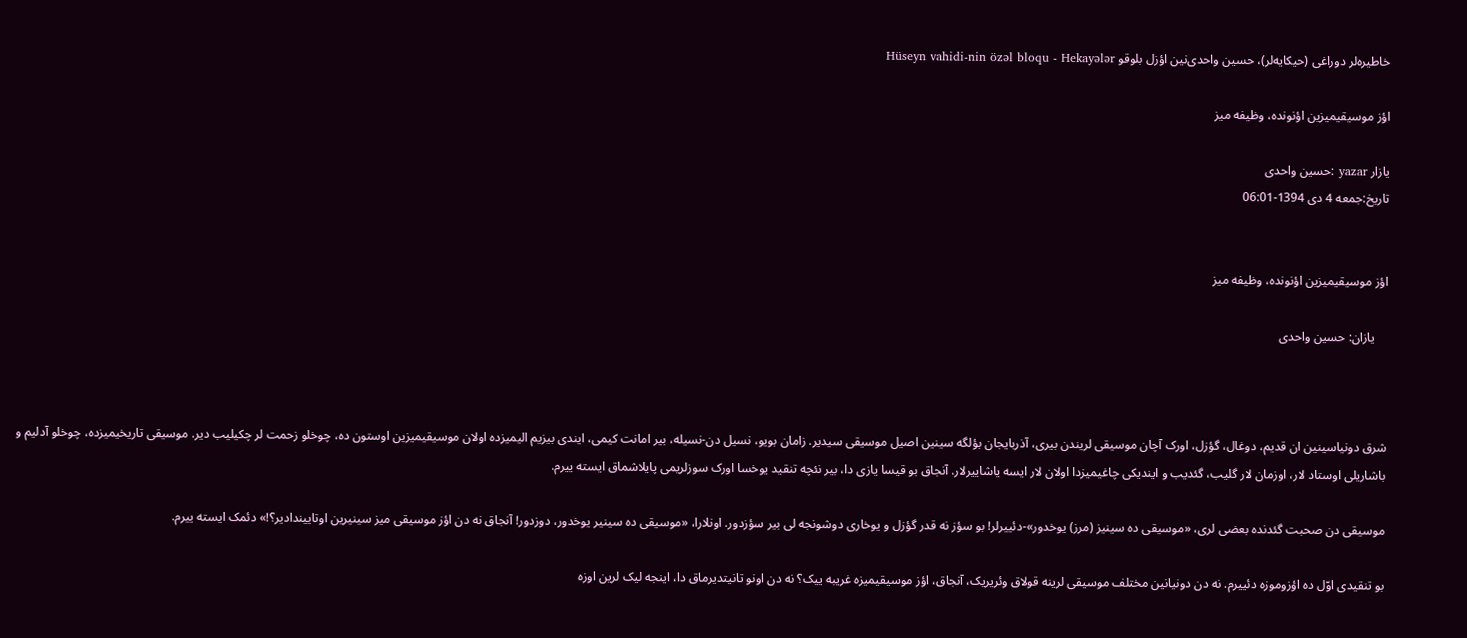خاطیره‌لر دوراغی (حیکایه‌لر)، حسین واحدی‌نین اؤزل بلوقو Hüseyn vahidi-nin özəl bloqu - Hekayələr

اؤز موسیقیمیزین اؤنونده، وظیفه میز

یازار yazar :حسین واحدى
تاریخ:جمعه 4 دی 1394-06:01


اؤز موسیقیمیزین اؤنونده، وظیفه میز

    یازان: حسین واحدی



شرق دونیاسینین ان قدیم، دوغال، گؤزل، اورک آچان موسیقی لریندن بیرى، آذربایجان بؤلگه سینین اصیل موسیقی سیدیر. زامان بویو، نسیل دن-نسیله، بیر امانت کیمی، ایندی بیزیم الیمیزده اولان موسیقیمیزین اوستون ده، چوخلو زحمت لر چکیلیب دیر. موسیقی تاریخیمیزده، چوخلو آدلیم و باشاریلی اوستاد لار، اوزمان لار گلیب، گئدیب و ایندیکی چاغیمیزدا اولان لار ایسه یاشاییرلار. آنجاق بو قیسا یازی دا، بیر نئچه تنقید یوخسا اورک سوزلریمی پایلاشماق ایسته ییرم.

موسیقی دن صحبت گئدنده بعضی لری، «موسیقی ده سینیز (مرز) یوخدور»-دئییرلر! بو سؤز نه قدر گؤزل و یوخاری دوشونجه لی بیر سؤزدور. اونلارا، «موسیقی ده سینیر یوخدور، دوزدور! آنجاق نه دن اؤز موسیقی میز سینیرین اوتاییندادیر؟!» دئمک ایسته ییرم.

بو تنقیدی اوّل ده اؤزوموزه دئییرم. نه دن دونیانین مختلف موسیقی لرینه قولاق وئریریک، آنجاق، اؤز موسیقیمیزه غریبه ییک؟ نه دن اونو تانیتدیرماق دا، اینجه لیک لرین اوزه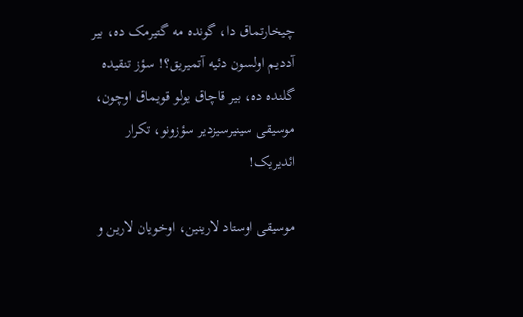چیخارتماق دا، گونده مه گتیرمک ده، بیر آددیم اولسون دئیه آتمیریق؟! سؤز تنقیده گلنده ده، بیر قاچاق یولو قویماق اوچون، موسیقی سینیرسیزدیر سؤزونو، تکرار ائدیریک!

موسیقی اوستاد لارینین، اوخویان لارین و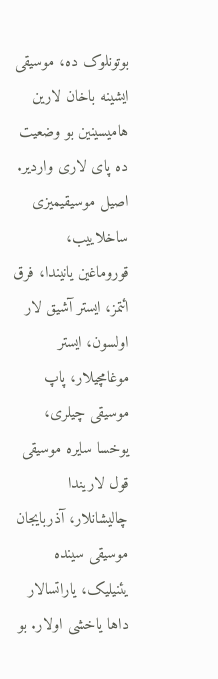بوتونلوک ده، موسیقی ایشینه باخان لارین هامیسینین بو وضعیت ده پای لاری واردیر. اصیل موسیقیمیزی ساخلاییب، قوروماغین یانیندا، فرق ائتمز، ایستر آشیق لار اولسون، ایستر موغامچیلار، پاپ موسیقی چیلری، یوخسا سایره موسیقی قول لاریندا چالیشانلار، آذربایجان موسیقی سینده یئنیلیک، یاراتسالار داها یاخشی اولار. بو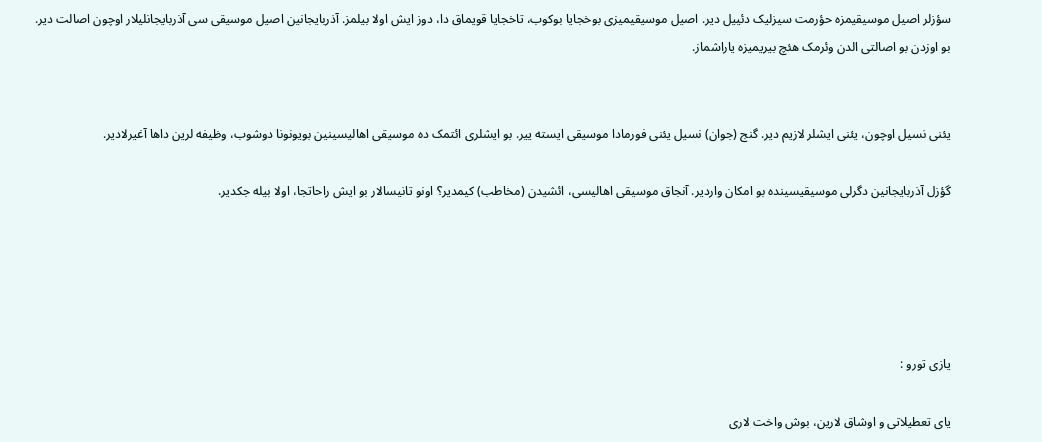سؤزلر اصیل موسیقیمزه حؤرمت سیزلیک دئییل دیر. اصیل موسیقیمیزى بوخجایا بوکوب، تاخجایا قویماق دا، دوز ایش اولا بیلمز. آذربایجانین اصیل موسیقی سی آذربایجانلیلار اوچون اصالت دیر. بو اوزدن بو اصالتی الدن وئرمک هئچ بیریمیزه یاراشماز.


یئنی نسیل اوچون، یئنی ایشلر لازیم دیر. گنج (جوان) نسیل یئنی فورمادا موسیقی ایسته ییر. بو ایشلری ائتمک ده موسیقی اهالیسینین بویونونا دوشوب، وظیفه لرین داها آغیرلادیر.

گؤزل آذربایجانین دگرلى موسیقیسینده بو امکان واردیر. آنجاق موسیقی اهالیسی، ائشیدن (مخاطب) کیمدیر؟ اونو تانیسالار بو ایش راحاتجا، اولا بیله جکدیر.





یازی تورو :

یاى تعطیلاتى و اوشاق لارین، بوش واخت لارى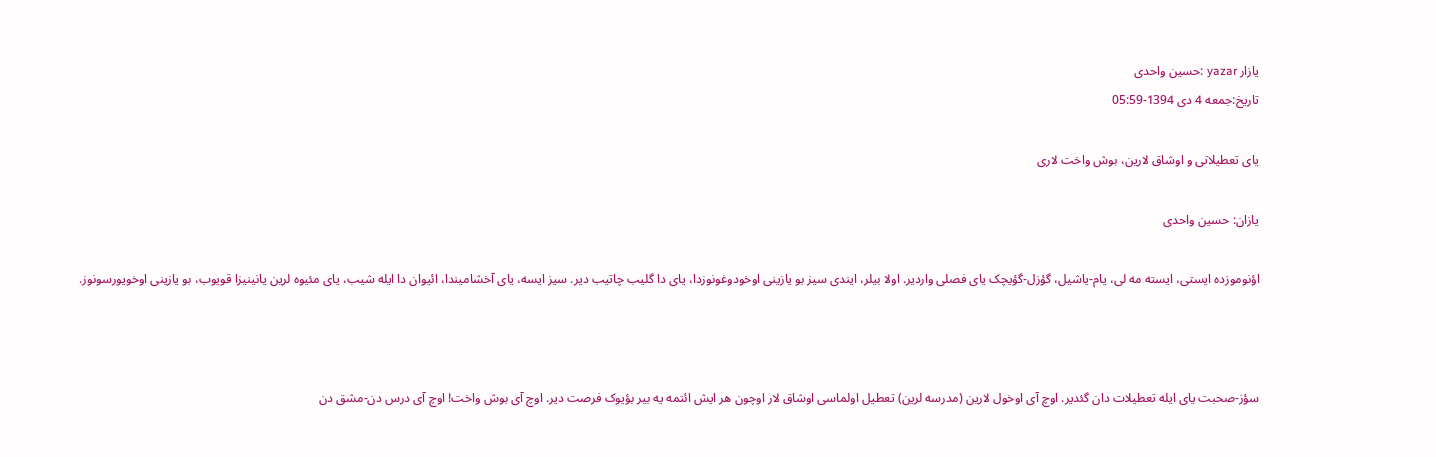یازار yazar :حسین واحدى
تاریخ:جمعه 4 دی 1394-05:59

یاى تعطیلاتى و اوشاق لارین، بوش واخت لارى

یازان: حسین واحدی

اؤنوموزده ایستى، ایسته مه لى، یام-یاشیل، گؤزل-گؤیچک یاى فصلى واردیر. اولا بیلر، ایندى سیز بو یازینى اوخودوغونوزدا، یای دا گلیب چاتیب دیر. سیز ایسه، یای آخشامیندا، ائیوان دا ایله شیب، یای مئیوه لرین یانینیزا قویوب، بو یازینی اوخویورسونوز.



سؤز-صحبت یاى ایله تعطیلات دان گئدیر. اوچ آى اوخول لارین (مدرسه لرین) تعطیل اولماسى اوشاق لار اوچون هر ایش ائتمه یه بیر بؤیوک فرصت دیر. اوچ آى بوش واخت! اوچ آى درس دن-مشق دن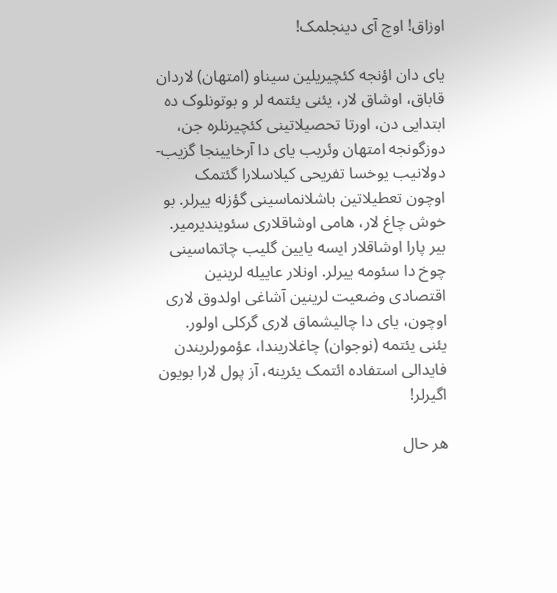اوزاق! اوچ آی دینجلمک!

یای دان اؤنجه کئچیریلین سیناو (امتهان) لاردان قاباق، اوشاق لار، یئنى یئتمه لر و بوتونلوک ده ابتدایی دن، اورتا تحصیلاتینى کئچیرنلره جن، دوزگونجه امتهان وئریب یای دا آرخایینجا گزیب-دولانیب یوخسا تفریحى کیلاسلارا گئتمک اوچون تعطیلاتین باشلانماسینی گؤزله ییرلر. بو خوش چاغ لار، هامی اوشاقلاری سئویندیرمیر. بیر پارا اوشاقلار ایسه یایین گلیب چاتماسینى چوخ دا سئومه ییرلر. اونلار عاییله لرینین اقتصادی وضعیت لرینین آشاغی اولدوق لاری اوچون، یای دا چالیشماق لاری گرکلی اولور. یئنى یئتمه (نوجوان) چاغلاریندا، عؤمورلریندن فایدالی استفاده ائتمک یئرینه، آز پول لارا بویون اگیرلر!

هر حال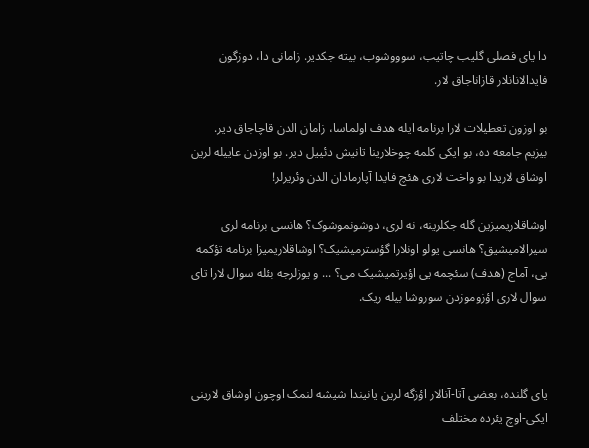دا یای فصلی گلیب چاتیب، سوووشوب، بیته جکدیر. زامانى دا، دوزگون فایدالانانلار قازاناجاق لار.

بو اوزون تعطیلات لارا برنامه ایله هدف اولماسا، زامان الدن قاچاجاق دیر. بیزیم جامعه ده، بو ایکى کلمه چوخلارینا تانیش دئییل دیر. بو اوزدن عاییله لرین اوشاق لاریدا بو واخت لاری هئچ فایدا آپارمادان الدن وئریرلر!

اوشاقلاریمیزین گله جکلرینه، نه لرى، دوشونموشوک؟ هانسی برنامه لری سیرالامیشیق؟ هانسی یولو اونلارا گؤسترمیشیک؟ اوشاقلاریمیزا برنامه تؤکمه یى، آماج (هدف) سئچمه یى اؤیرتمیشیک مى؟ ... و یوزلرجه بئله سوال لارا تاى سوال لارى اؤزوموزدن سوروشا بیله ریک.



یای گلنده، بعضی آتا-آنالار اؤزگه لرین یانیندا شیشه لنمک اوچون اوشاق لارینی ایکی-اوچ یئرده مختلف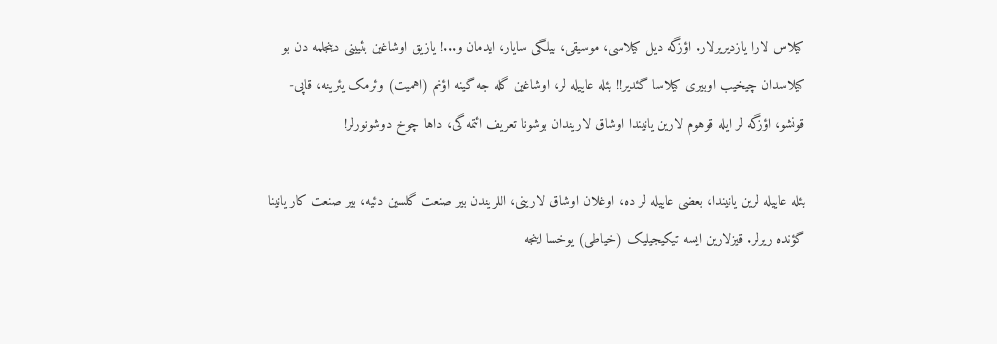کیلاس لارا یازدیریرلار. اؤزگه دیل کیلاسی، موسیقى، بیلگی سایار، ایدمان و...! یازیق اوشاغین بئیینى دینجلمه دن بو کیلاسدان چیخیب اوبیری کیلاسا گئدیر!! بئله عاییله لر، اوشاغین گله جه گینه اؤنم (اهمیت) وئرمک یئرینه، قاپی-قونشو، اؤزگه لر ایله قوهوم لارین یانیندا اوشاق لاریندان بوشونا تعریف ائتمه گى، داها چوخ دوشونورلر!

بئله عاییله لرین یانیندا، بعضی عاییله لر ده، اوغلان اوشاق لارینی، اللریندن بیر صنعت گلسین دئیه، بیر صنعت کار یانینا گؤنده ریرلر. قیزلارین ایسه تیکیجیلیک (خیاطى) یوخسا اینجه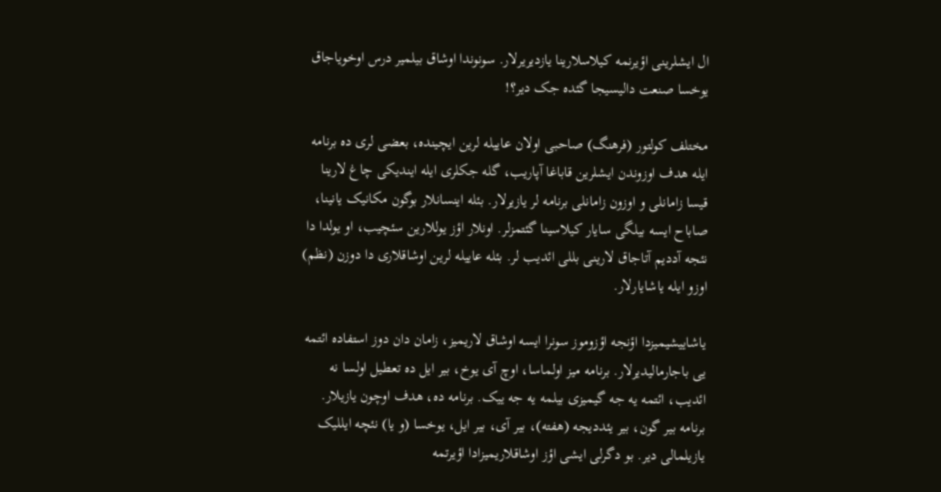ال ایشلرینى اؤیرنمه کیلاسلارینا یازدیریرلار. سونوندا اوشاق بیلمیر درس اوخویاجاق یوخسا صنعت دالیسیجا گئده جک دیر؟!

مختلف کولتور (فرهنگ) صاحبی اولان عاییله لرین ایچینده، بعضی لرى ده برنامه ایله هدف اوزوندن ایشلرین قاباغا آپاریب، گله جکلری ایله ایندیکی چاغ لارینا قیسا زامانلى و اوزون زامانلى برنامه لر یازیرلار. بئله اینسانلار بوگون مکانیک یانینا، صاباح ایسه بیلگی سایار کیلاسینا گئتمزلر. اونلار اؤز یوللارین سئچیب، او یولدا دا نئجه آددیم آتاجاق لارینى بللى ائدیب لر. بئله عاییله لرین اوشاقلاری دا دوزن (نظم) اوزو ایله یاشایارلار.

یاشاییشیمیزدا اؤنجه اؤزوموز سونرا ایسه اوشاق لاریمیز، زامان دان دوز استفاده ائتمه یی باجارمالیدیرلار. برنامه میز اولماسا، اوچ آی یوخ، بیر ایل ده تعطیل اولسا نه ائدیب، ائتمه یه جه گیمیزى بیلمه یه جه ییک. برنامه ده، هدف اوچون یازیلار. برنامه بیر گون، بیر یئددیجه (هفته)، بیر آى، بیر ایل، یوخسا (و یا) نئچه ایللیک یازیلمالی دیر. بو دگرلى ایشی اؤز اوشاقلاریمیزادا اؤیرتمه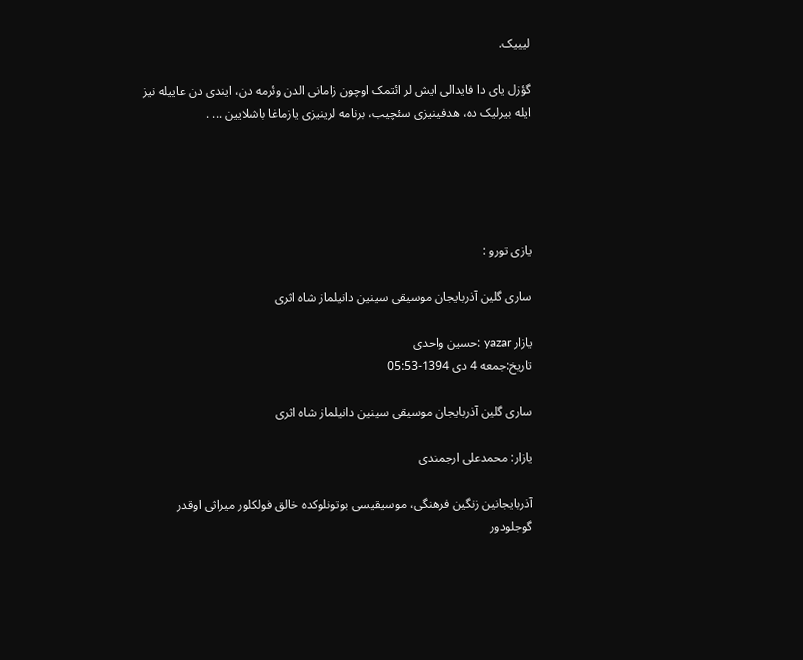لیییک.

گؤزل یاى دا فایدالی ایش لر ائتمک اوچون زامانی الدن وئرمه دن، ایندی دن عاییله نیز ایله بیرلیک ده، هدفینیزى سئچیب، برنامه لرینیزی یازماغا باشلایین ... .





یازی تورو :

ساری گلین آذربایجان موسیقی سینین دانیلماز شاه اثری

یازار yazar :حسین واحدى
تاریخ:جمعه 4 دی 1394-05:53

ساری گلین آذربایجان موسیقی سینین دانیلماز شاه اثری

یازار: محمدعلی ارجمندی

آذربایجانین زنگین فرهنگی، موسیقیسی بوتونلوكده خالق فولكلور میراثی اوقدر گوجلودور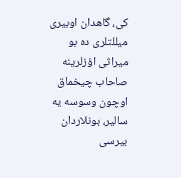كی، گاهدان اوبیری میللتلری ده بو میراثی اؤزلرینه صاحاب چیخماق اوچون وسوسه یه سالیر، بونلاردان بیرسی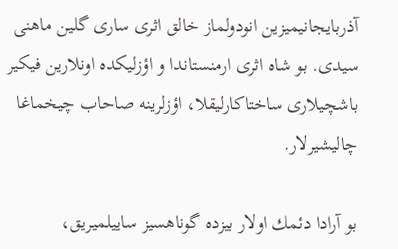آذربایجانیمیزین انودولماز خالق اثری ساری گلین ماهنی سیدی. بو شاه اثری ارمنستاندا و اؤزلیکده اونلارین فیکیر باشچیلاری ساختاکارلیقلا، اؤزلرینه صاحاب چیخماغا چالیشیرلار.

بو آرادا دئمك اولار بیزده گوناهسیز ساییلمیریق،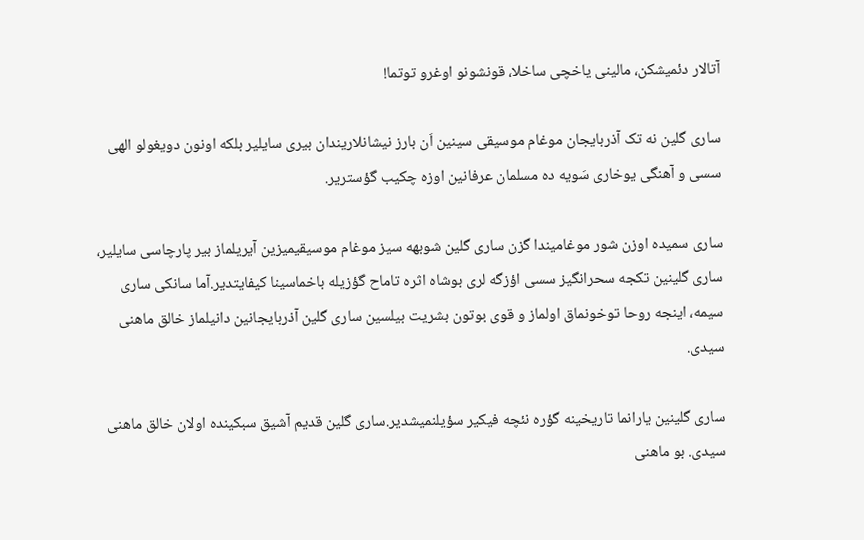آتالار دئمیشكن، مالینی یاخچی ساخلا، قونشونو اوغرو توتما!

ساری گلین نه تک آذربایجان موغام موسیقی سینین اَن بارز نیشانلاریندان بیری سایلیر بلكه اونون دویغولو الهی سسی و آهنگی یوخاری سَویه ده مسلمان عرفانین اوزه چكیب گؤستریر.

ساری سمیده اوزن شور موغامیندا گزن ساری گلین شوبهه سیز موغام موسیقیمیزین آیریلماز بیر پارچاسی سایلیر، ساری گلینین تكجه سحرانگیز سسی اؤزگه لری بوشاه اثره تاماح گؤزیله باخماسینا کیفایتدیر.آما سانكی ساری سیمه، ‌اینجه روحا توخونماق اولماز و قوی بوتون بشریت بیلسین ساری گلین آذربایجانین دانیلماز خالق ماهنی سیدی.

ساری گلینین یارانما تاریخینه گؤره نئچه فیكیر سؤیلنمیشدیر.ساری گلین قدیم آشیق سبكینده اولان خالق ماهنی سیدی. بو ماهنی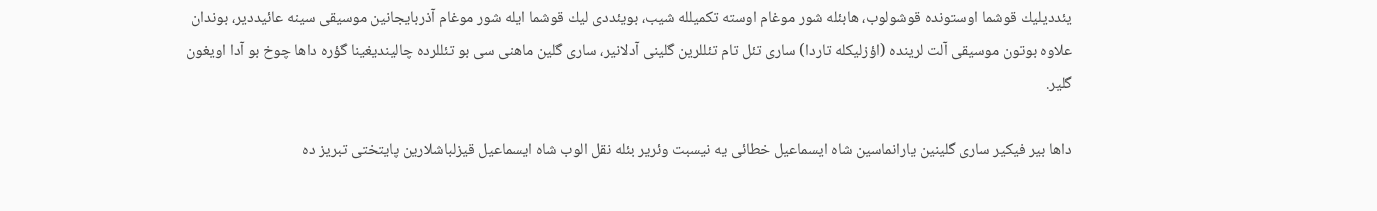یئددیلیك قوشما اوستونده قوشولوب، هابئله شور موغام اوسته تكمیلله شیب، بویئددی لیك قوشما ایله شور موغام آذربایجانین موسیقی سینه عائیددیر، بوندان علاوه بوتون موسیقی آلت لرینده (اؤزلیكله تاردا) ساری تئل تام تئللرین گلینی آدلانیر، ساری گلین ماهنی سی بو تئللرده چالیندیغینا گؤره داها چوخ بو آدا اویغون گلیر.

داها بیر فیكیر ساری گلینین یارانماسین شاه ایسماعیل خطائی یه نیسبت وئریر بئله نقل الوب شاه ایسماعیل قیزلباشلارین پایتختی تبریز ده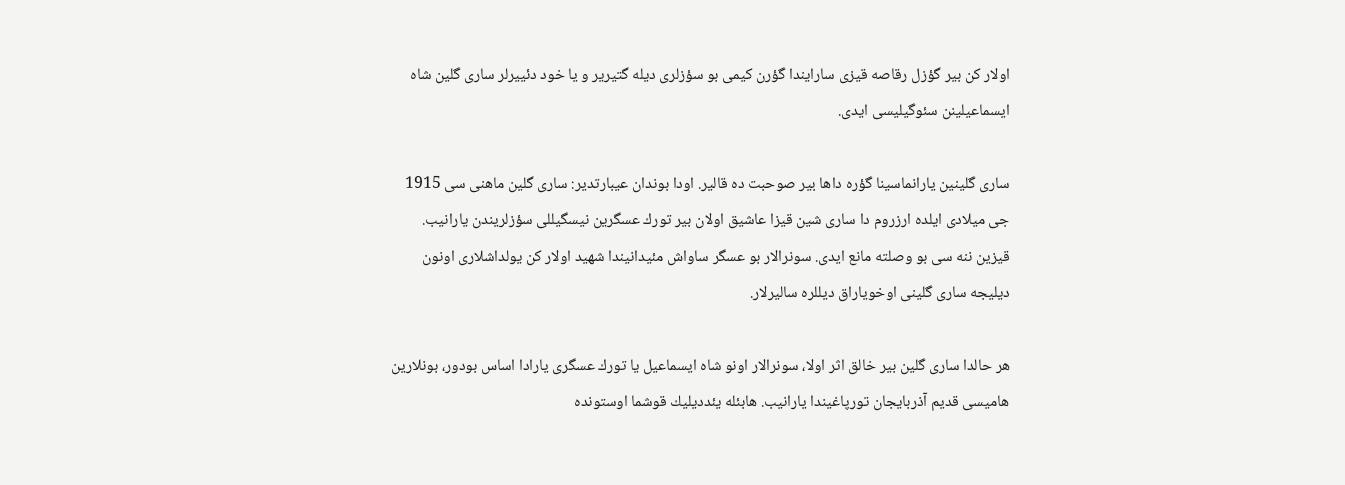اولار كن بیر گؤزل رقاصه قیزی سارایندا گؤرن كیمی بو سؤزلری دیله گتیریر و یا خود دئییرلر ساری گلین شاه ایسماعیلینن سئوگیلیسی ایدی.

ساری گلینین یارانماسینا گؤره داها بیر صوحبت ده قالیر. اودا بوندان عیبارتدیر: ساری گلین ماهنی سی 1915 جی میلادی ایلده ارزروم دا ساری شین قیزا عاشیق اولان بیر تورك عسگرین نیسگیللی سؤزلریندن یارانیب. قیزین ننه سی بو وصلته مانع ایدی. سونرالار بو عسگر ساواش مئیدانیندا شهید اولار كن یولداشلاری اونون دیلیجه ساری گلینی اوخویاراق دیللره سالیرلار.

هر حالدا ساری گلین بیر خالق اثر اولا، سونرالار اونو شاه ایسماعیل یا تورك عسگری یارادا اساس بودور، بونلارین هامیسی قدیم آذربایجان تورپاغیندا یارانیب. هابئله یئددیلیك قوشما اوستونده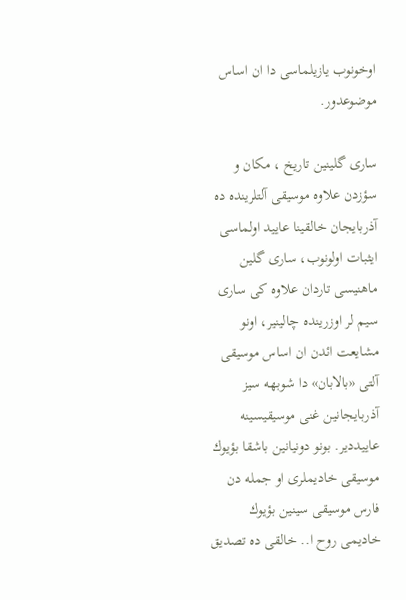اوخونوب یازیلماسی دا ان اساس موضوعدور.

ساری گلینین تاریخ ، مكان و سؤزدن علاوه موسیقی آلتلرینده ده آذربایجان خالقینا عایید اولماسی ایثبات اولونوب، ساری گلین ماهنیسی تاردان علاوه كی ساری سیم لر اوزرینده چالینیر، اونو مشایعت ائدن ان اساس موسیقی آلتی «بالابان» دا شوبهه سیز آذربایجانین غنی موسیقیسینه عاییددیر. بونو دونیانین باشقا بؤیوك موسیقی خادیملری او جمله دن فارس موسیقی سینین بؤیوك خادیمی روح ا.. خالقی ده تصدیق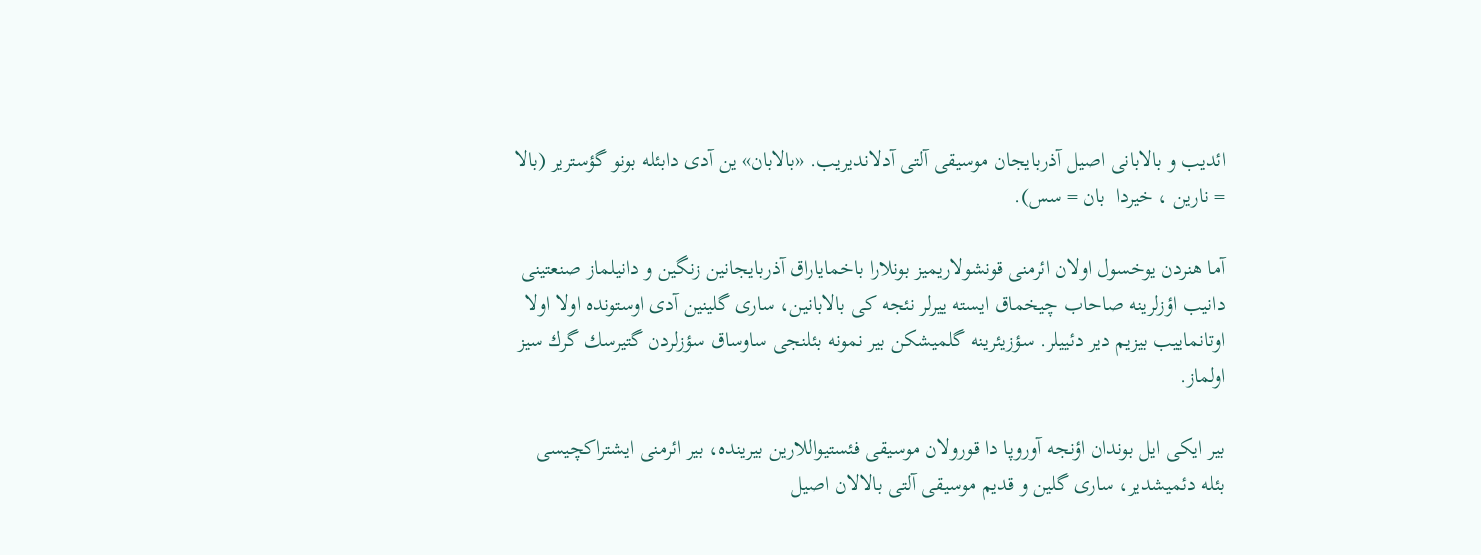ائدیب و بالابانی اصیل آذربایجان موسیقی آلتی آدلاندیریب. «بالابان» ین آدی دابئله بونو گؤستریر (بالا = نارین ، خیردا  بان = سس).

آما هنردن یوخسول اولان ائرمنی قونشولاریمیز بونلارا باخمایاراق آذربایجانین زنگین و دانیلماز صنعتینی دانیب اؤزلرینه صاحاب چیخماق ایسته ییرلر نئجه كی بالابانین، ساری گلینین آدی اوستونده اولا اولا اوتانماییب بیزیم دیر دئییلر. سؤزیئرینه گلمیشكن بیر نمونه بئلنجی ساوساق سؤزلردن گتیرسك گرك سیز اولماز.

بیر ایكی ایل بوندان اؤنجه آوروپا دا قورولان موسیقی فئستیواللارین بیرینده، بیر ائرمنی ایشتراكچیسی بئله دئمیشدیر، ساری گلین و قدیم موسیقی آلتی بالالان اصیل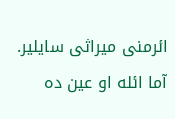ائرمنی میراثی سایلیر. آما ائله او عین ده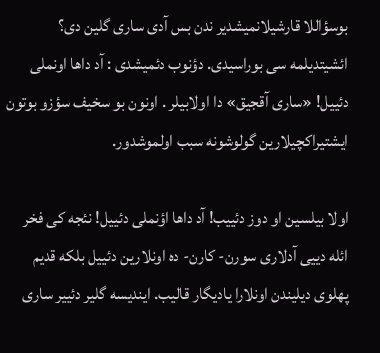بوسؤاللا قارشیلانمیشدیر ندن بس آدی ساری گلین دی؟ ائشیتدیلمه سی بوراسیدی. دؤنوب دئمیشدی : آد داها اونملی دئییل! «ساری آقجیق» دا اولابیلر . اونون بو سخیف سؤزو بوتون ایشتیراكچیلارین گولوشونه سبب اولموشدور.

اولا بیلسین او دوز دئییب! آد داها اؤنملی دئییل! نئجه كی فخر ائله دییی آدلاری سورن- كارن- ده اونلارین دئییل بلكه قدیم پهلوی دیلیندن اونلارا یادیگار قالیب. ایندیسه گلیر دئییر ساری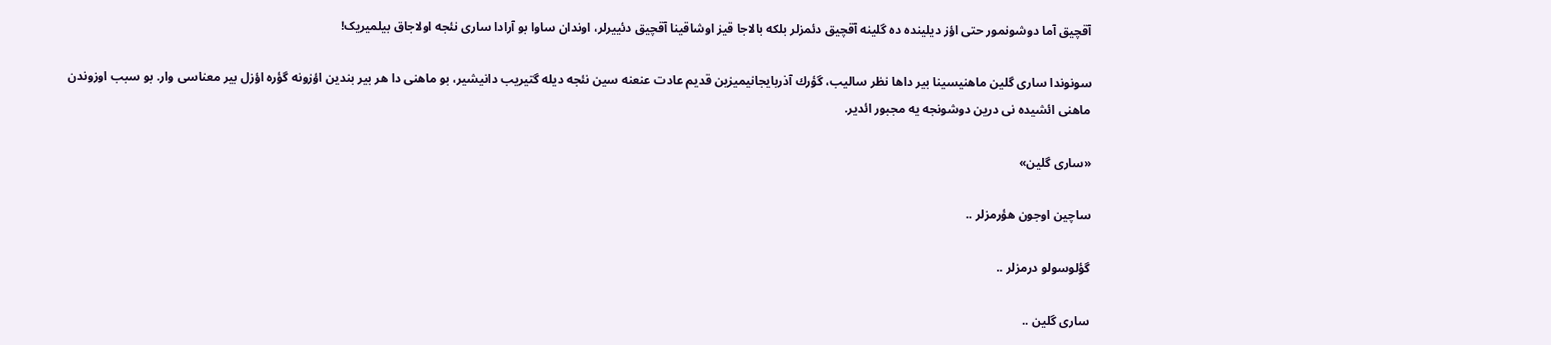آقچیق آما دوشونمور حتی اؤز دیلینده ده گلینه آقچیق دئمزلر بلكه بالاجا قیز اوشاقینا آقچیق دئییرلر، اوندان ساوا بو آرادا ساری نئجه اولاجاق بیلمیریک!

سونوندا ساری گلین ماهنیسینا بیر داها نظر سالیب، گؤرك آذربایجانیمیزین قدیم عادت عنعنه سین نئجه دیله گتیریب دانیشیر، بو ماهنی دا هر بیر بندین اؤزونه گؤره اؤزل بیر معناسی وار. بو سبب اوزوندن ماهنی ائشیده نی درین دوشونجه یه مجبور ائدیر.

«ساری گلین»

ساچین اوجون هؤرمزلر ..

گؤلوسولو درمزلر ..

ساری گلین ..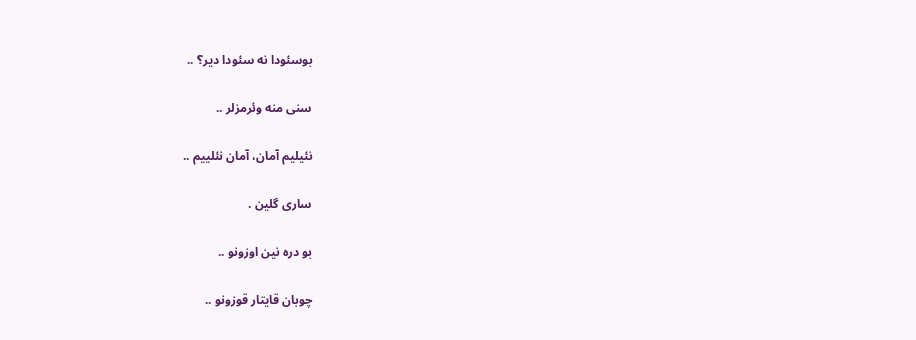بوسئودا نه سئودا دیر؟ ..

سنی منه وئرمزلر ..

نئیلیم آمان، آمان نئلییم ..

ساری گلین .

بو دره نین اوزونو ..

چوبان قایتار قوزونو ..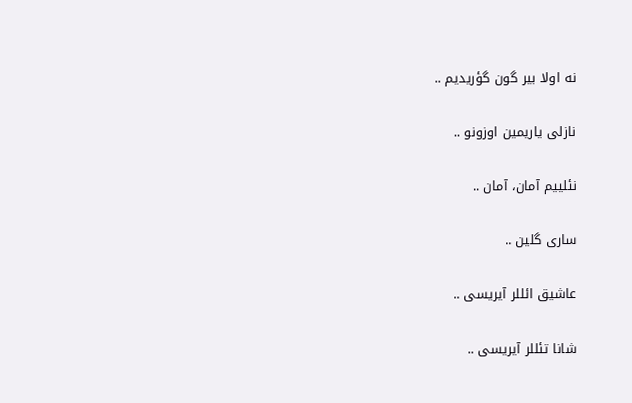نه اولا بیر گون گؤریدیم ..

نازلی یاریمین اوزونو ..

نئلییم آمان، آمان ..

ساری گلین ..

عاشیق ائللر آیریسی ..

شانا تئللر آیریسی ..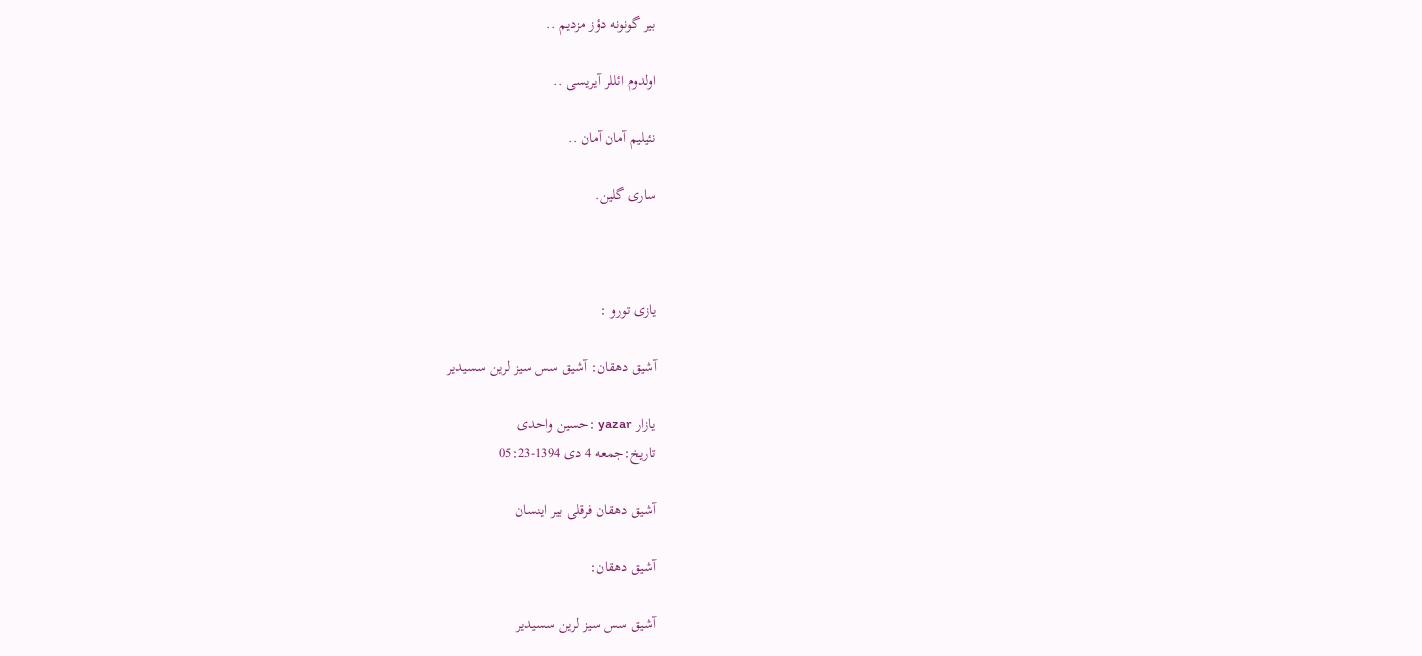بیر گونونه دؤز مزدیم ..

اولدوم ائللر آیریسی ..

نئیلیم آمان آمان ..

ساری گلین.



یازی تورو :

آشیق دهقان: آشیق سس سیز لرین سسیدیر

یازار yazar :حسین واحدى
تاریخ:جمعه 4 دی 1394-05:23

آشیق دهقان فرقلی بیر اینسان

آشیق دهقان:

آشیق سس سیز لرین سسیدیر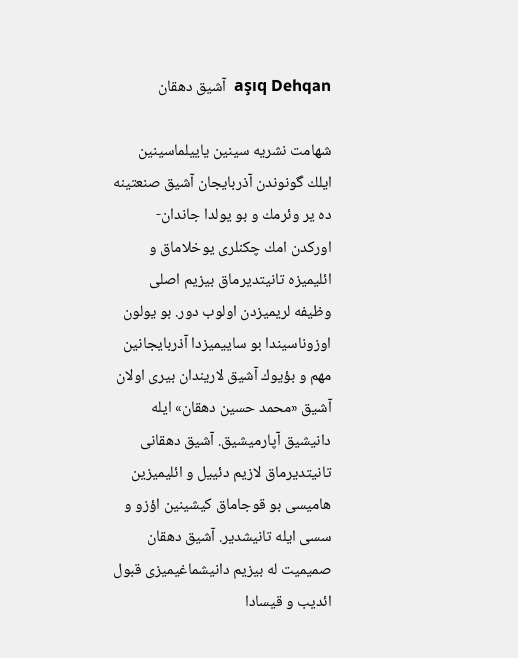aşıq Dehqan  آشیق دهقان

شهامت نشریه سینین یاییلماسینین ایلك گونوندن آذربایجان آشیق صنعتینه ده یر وئرمك و بو یولدا جاندان- اوركدن امك چكنلری یوخلاماق و ائلیمیزه تانیتدیرماق بیزیم اصلی وظیفه لریمیزدن اولوب دور. بو یولون اوزوناسیندا بو ساییمیزدا آذربایجانین مهم و بؤیوك آشیق لاریندان بیری اولان آشیق «محمد حسین دهقان» ایله دانیشیق آپارمیشیق. آشیق دهقانی تانیتدیرماق لازیم دئییل و ائلیمیزین هامیسی بو قوجاماق كیشینین اؤزو و سسی ایله تانیشدیر. آشیق دهقان صمیمیت له بیزیم دانیشماغیمیزی قبول ائدیب و قیسادا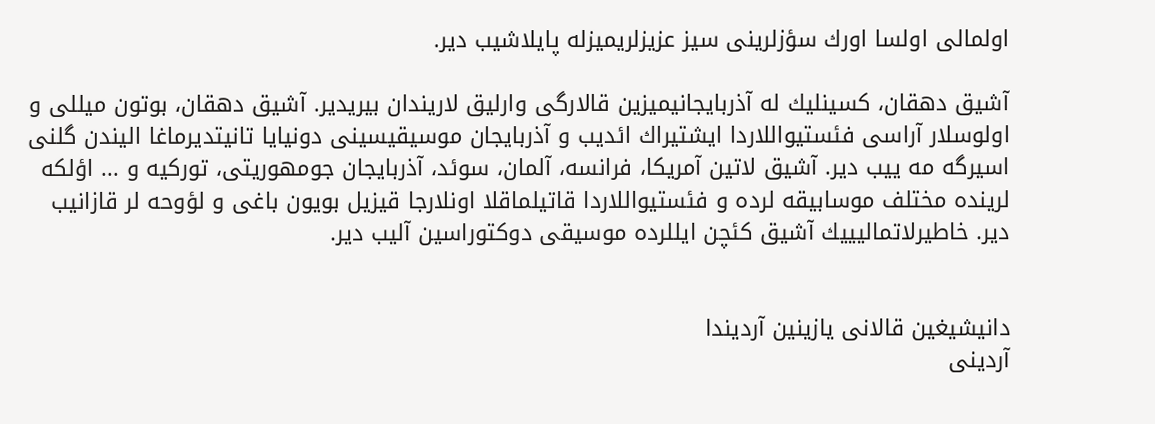اولمالی اولسا اورك سؤزلرینی سیز عزیزلریمیزله پایلاشیب دیر.

آشیق دهقان، كسینلیك له آذربایجانیمیزین قالارگی وارلیق لاریندان بیریدیر. آشیق دهقان، بوتون میللی و اولوسلار آراسی فئستیواللاردا ایشتیراك ائدیب و آذربایجان موسیقیسینی دونیایا تانیتدیرماغا الیندن گلنی اسیرگه مه ییب دیر. آشیق لاتین آمریكا، فرانسه، آلمان، سوئد، آذربایجان جومهوریتی، توركیه و ... اؤلكه لرینده مختلف موسابیقه لرده و فئستیواللاردا قاتیلماقلا اونلارجا قیزیل بویون باغی و لؤوحه لر قازانیب دیر. خاطیرلاتمالیییك آشیق كئچن ایللرده موسیقی دوكتوراسین آلیب دیر.


دانیشیغین قالانی یازینین آردیندا
آردینی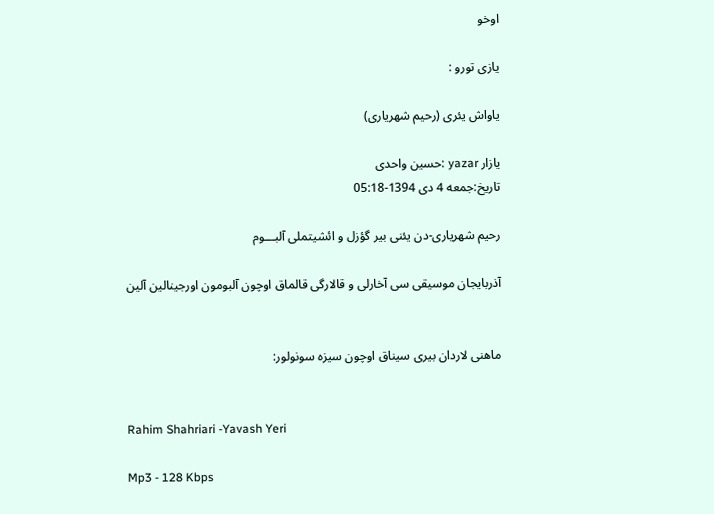اوخو

یازی تورو :

یاواش یئری (رحیم شهریاری)

یازار yazar :حسین واحدى
تاریخ:جمعه 4 دی 1394-05:18

رحیم شهریاری-دن یئنی بیر گؤزل و ائشیتملی آلبـــوم

آذربایجان موسیقی سی آخارلی و قالارگی قالماق اوچون آلبومون اورجینالین آلین


ماهنی لاردان بیری سیناق اوچون سیزه سونولور:


Rahim Shahriari -Yavash Yeri

Mp3 - 128 Kbps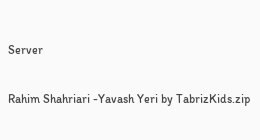Server

Rahim Shahriari -Yavash Yeri by TabrizKids.zip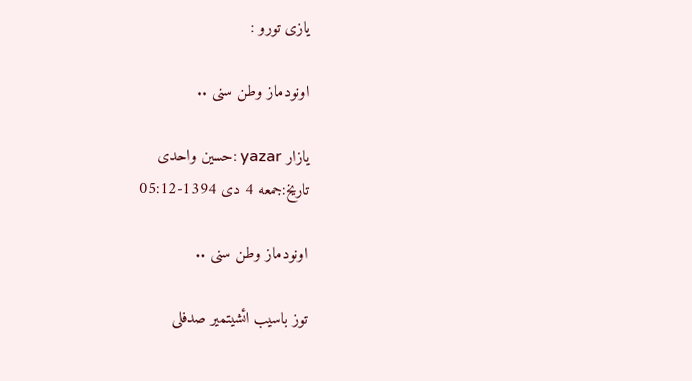یازی تورو :

اونودماز وطن سنی ..

یازار yazar :حسین واحدى
تاریخ:جمعه 4 دی 1394-05:12

اونودماز وطن سنی ..

توز باسیب ائشیتمیر صدفلی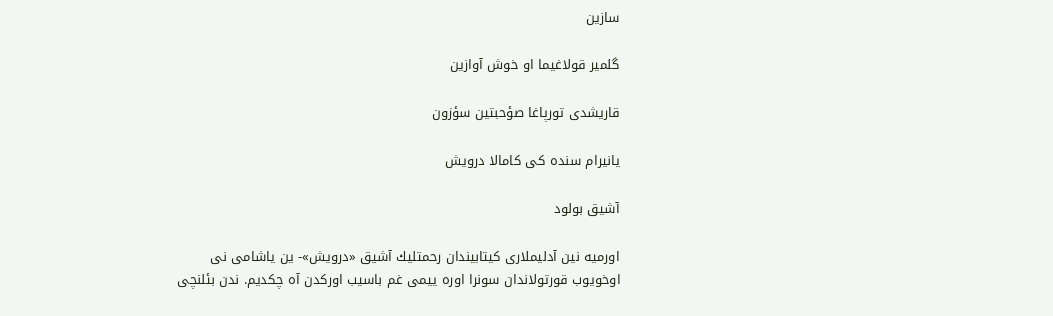سازین

گلمیر قولاغیما او خوش آوازین

قاریشدی تورپاغا صؤحبتین سؤزون

یانیرام سنده كی كامالا درویش

آشیق بولود

اورمیه نین آدلیملاری كیتابیندان رحمتلیك آشیق «درویش»- ین یاشامی نی اوخویوب قورتولاندان سونرا اوره ییمی غم باسیب اوركدن آه چكدیم. ندن بئلنچی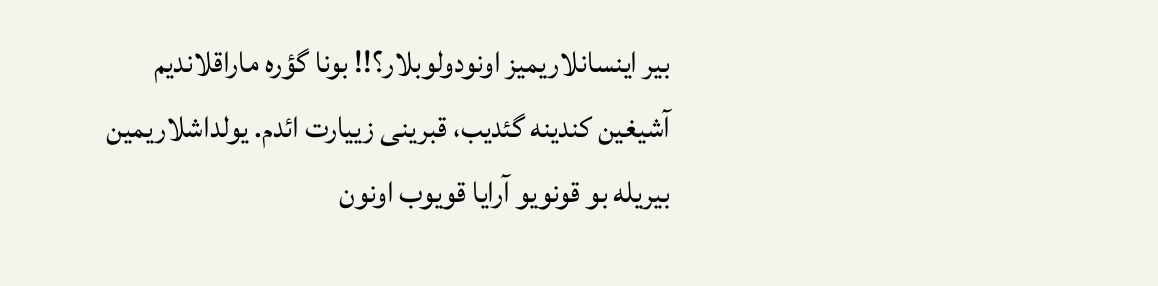بیر اینسانلاریمیز اونودولوبلار؟!! بونا گؤره ماراقلاندیم آشیغین كندینه گئدیب، قبرینی زییارت ائدم. یولداشلاریمین بیریله بو قونویو آرایا قویوب اونون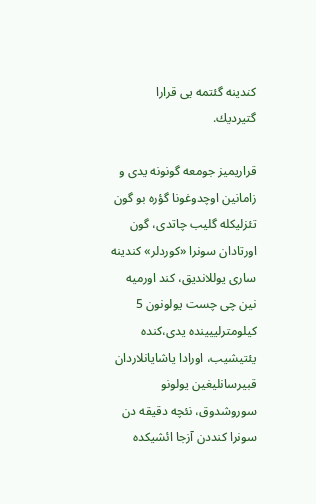كندینه گئتمه یی قرارا گتیردیك.

قراریمیز جومعه گونونه یدی و زامانین اوچدوغونا گؤره بو گون تئزلیكله گلیب چاتدی، گون اورتادان سونرا «كوردلر» كندینه ساری یوللاندیق، كند اورمیه نین چی چست یولونون 5 كیلومترلییینده یدی،كنده یئتیشیب، اورادا یاشایانلاردان قبیرسانلیغین یولونو سوروشدوق، نئچه دقیقه دن سونرا كنددن آزجا ائشیكده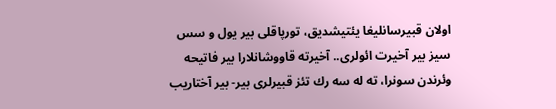اولان قبیرسانلیغا یئتیشدیق، تورپاقلی بیر یول و سس سیز بیر آخیرت ائولری.. آخیرته قاووشانلارا بیر فاتیحه وئرندن سونرا، ته له سه رك تئز قبیرلری بیر- بیر آختاریب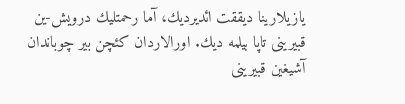یازیلارینا دیققت ائدیردیك، آما رحمتلیك درویش-ین قبیرینی تاپا بیلمه دیك. اورالاردان كئچن بیر چوباندان آشیغین قبیرینی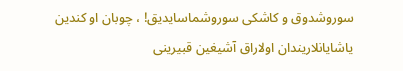سوروشدوق و كاشكی سوروشماسایدیق! ، چوبان او كندین یاشایانلاریندان اولاراق آشیغین قبیرینی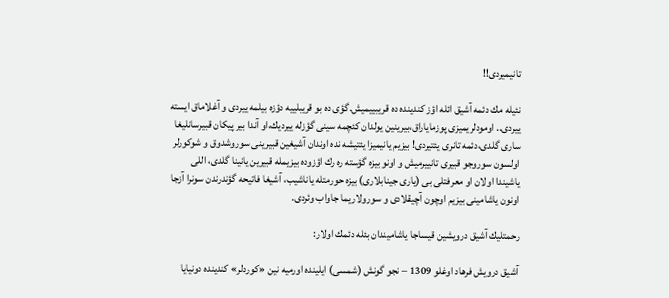تانیمیردی!!

نئیله مك دئمه آشیق ائله اؤز كندینده ده قریبییمیش.گؤی ده بو قریبلییه دؤزه بیلمه ییردی و آغلاماق ایسته ییردی.. اومودلریمیزی پوزمایاراق،بیرینین یولدان كئچمه سینی گؤزله ییردیك،او آندا بیر پیكان قبیرسانلیغا ساری گلدی،دئمه تانری یئتیردی! بیزیم یانیمیزا یئتیشه نده اوندان آشیغین قبیرینی سوروشدوق و شوكورلر اولسون سوروجو قبیری تانییرمیش و اونو بیزه گؤسته ره رك اؤزوده بیزیمله قبیرین یانینا گلدی، اللی یاشیندا اولان او معرفتلی بی (یاری جینابلاری) بیزه حورمتله یاناشیب، آشیغا فاتیحه گؤندرندن سونرا آزجا اونون یاشامینی بیزیم اوچون آچیقلادی و سورولاریما جاواب وئردی.

رحمتلیك آشیق درویشین قیساجا یاشامیندان بئله دئمك اولار:

آشیق درویش فرهاد اوغلو 1309 – نجو گونش (شمسی) ایلینده اورمیه نین «كوردلر» كندینده دونیایا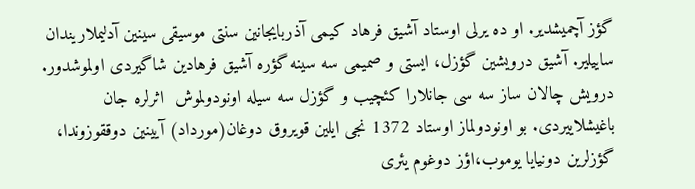گؤز آچمیشدیر. او ده یرلی اوستاد آشیق فرهاد كیمی آذربایجانین سنتی موسیقی سینین آدلیملاریندان ساییلیر. آشیق درویشین گؤزل، ایستی و صمیمی سه سینه گؤره آشیق فرهادین شاگیردی اولموشدور. درویش چالان ساز سه سی جانلارا كئچیب و گؤزل سه سیله اونودولموش  اثرلره جان باغیشلاییردی. بو اونودولماز اوستاد 1372 نجی ایلین قویروق دوغان(مورداد) آیینین دوققوزوندا، گؤزلرین دونیایا یوموب،اؤز دوغوم یئری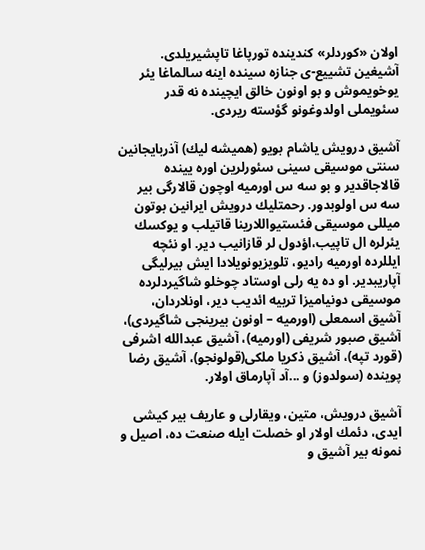اولان «كوردلر» كندینده تورپاغا تاپشیریلدی. آشیغین تشییع-ی جنازه سینده اینه سالماغا یئر یوخویموش و بو اونون خالق ایچینده نه قدر سئویملی اولدوغونو گؤسته ریردی.

آشیق درویش یاشام بویو (همیشه لیك) آذربایجانین سنتی موسیقی سینی سئورلرین اوره یینده قالاجاقدیر و بو سه س اورمیه اوچون قالارگی بیر سه س اولوبدور. رحمتلیك درویش ایرانین بوتون میللی موسیقی فئستیواللارینا قاتیلب و یوكسك یئرلره ال تاپیب،اؤدول لر قازانیب دیر. او نئچه ایللرده اورمیه رادیو، تلویزیونویلادا ایش بیرلیگی آپاریبدیر. او ده یه رلی اوستاد چوخلو شاگیردلرده موسیقی دونیامیزا تربیه ائدیب دیر، اونلاردان، آشیق اسمعلی (اورمیه – اونون بیرینجی شاگیردی)، آشیق صبور شریفی (اورمیه)، آشیق عبدالله اشرفی (قورد تپه)، آشیق ذكریا ملكی(قولونجو)، آشیق رضا پوینده (سولدوز) و ...آد آپارماق اولار.

آشیق درویش، متین، ویقارلی و عاریف بیر كیشی ایدی، دئمك اولار او خصلت ایله صنعت ده، اصیل و نمونه بیر آشیق و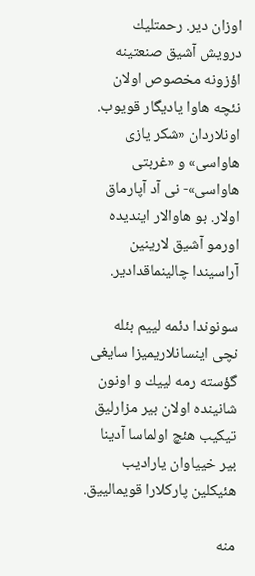اوزان دیر. رحمتلیك درویش آشیق صنعتینه اؤزونه مخصوص اولان نئچه هاوا یادیگار قویوب. اونلاردان «شكر یازی هاواسی» و «غربتی هاواسی»- نی آد آپارماق اولار. بو هاوالار ایندیده اورمو آشیق لارینین آراسیندا چالینماقدادیر.

سونوندا دئمه لییم بئله نچی اینسانلاریمیزا سایغی گؤسته رمه لییك و اونون شانینده اولان بیر مزارلیق تیكیب هئچ اولماسا آدینا بیر خییاوان یارادیب هئیكلین پاركلارا قویمالییق.

منه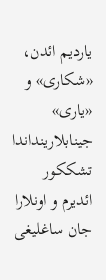یاردیم ائدن، «شكاری» و «یاری» جینابلارینداندا تشككور ائدیرم و اونلارا جان ساغلیغی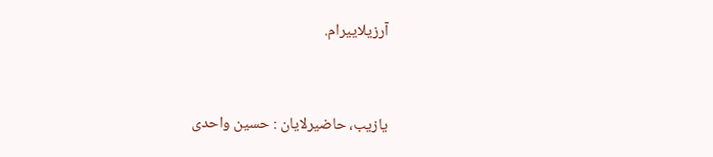آرزیلاییرام.



یازیب، حاضیرلایان : حسین واحدی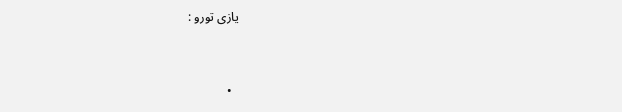یازی تورو :



  •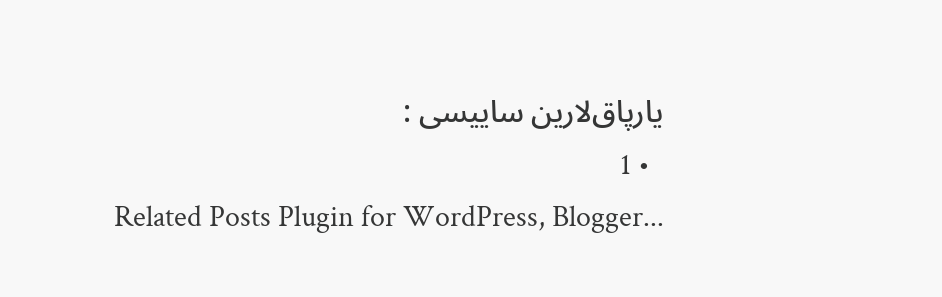یارپاق‌لارین ساییسی :
  • 1
Related Posts Plugin for WordPress, Blogger...